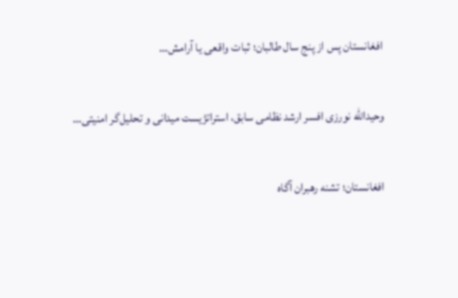افغانستان پس از پنج سال طالبان؛ ثبات واقعی یا آرامش…

وحیدالله نورزی افسر ارشد نظامی سابق، استراتژیست میدانی و تحلیل‌گر امنیتی…

افغانستان؛ تشنه رهبران آگاه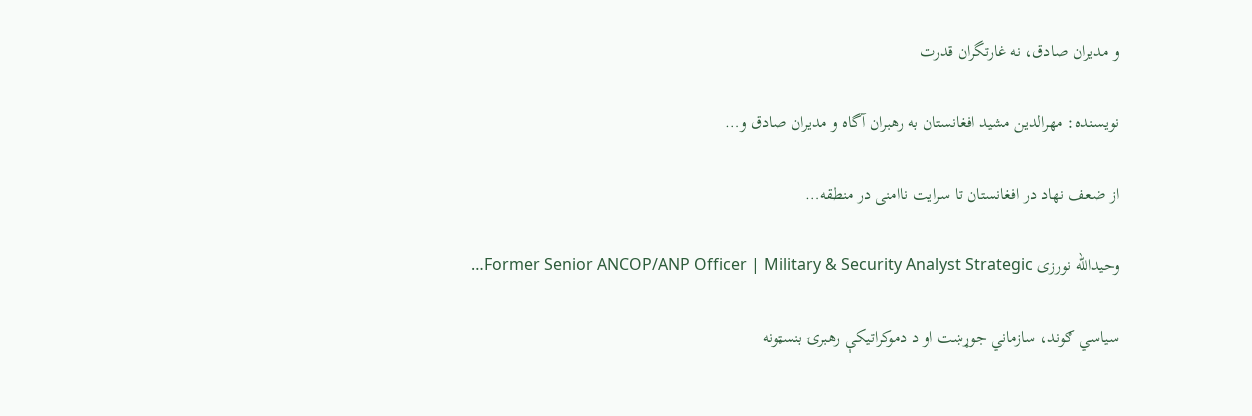و مدیران صادق، نه غارتگران قدرت

نویسنده: مهرالدین مشید افغانستان به رهبران آگاه و مدیران صادق و…

از ضعف نهاد در افغانستان تا سرایت ناامنی در منطقه…

وحیدالله نورزی Former Senior ANCOP/ANP Officer | Military & Security Analyst Strategic…

سیاسي ګوند، سازماني جوړښت او د دموکراتیکې رهبرۍ بنسټونه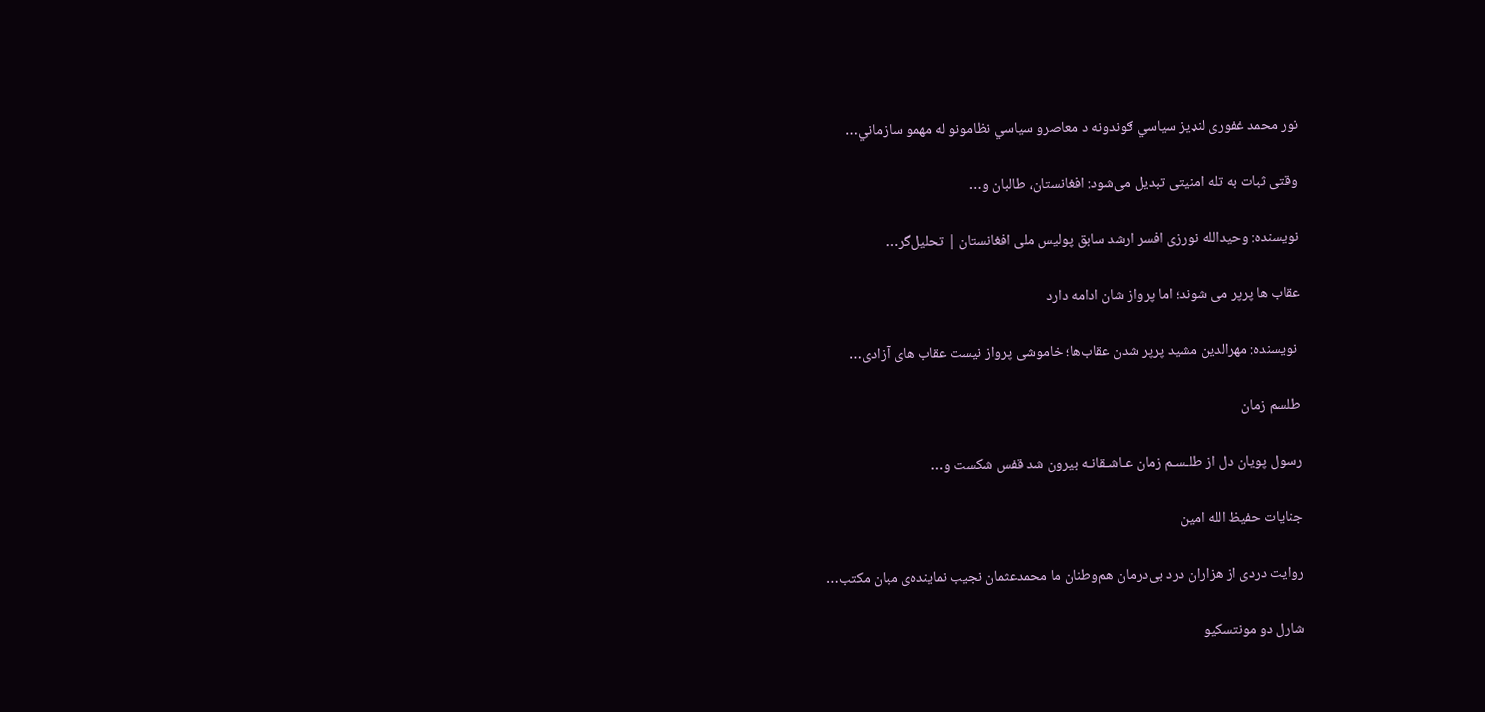نور محمد غفوری لنډیز سیاسي ګوندونه د معاصرو سیاسي نظامونو له مهمو سازماني…

وقتی ثبات به تله امنیتی تبدیل می‌شود: افغانستان، طالبان و…

نویسنده: وحیدالله نورزی افسر ارشد سابق پولیس ملی افغانستان | تحلیل‌گر…

عقاب ها پرپر می شوند؛ اما پرواز شان ادامه دارد

 نویسنده: مهرالدین مشید پرپر شدن عقاب‌ها؛ خاموشی پرواز نیست عقاب‌ های آزادی…

طلسم زمان

رسول پویان دل از طلـسـم زمان عـاشـقانـه بیرون شد قفس شکست و…

جنایات حفیظ الله امین

روایت دردی از هزاران درد بی‌درمان هم‌وطنان ما محمدعثمان نجیب نماینده‌ی مبان مکتب…

شارل دو مونتسکیو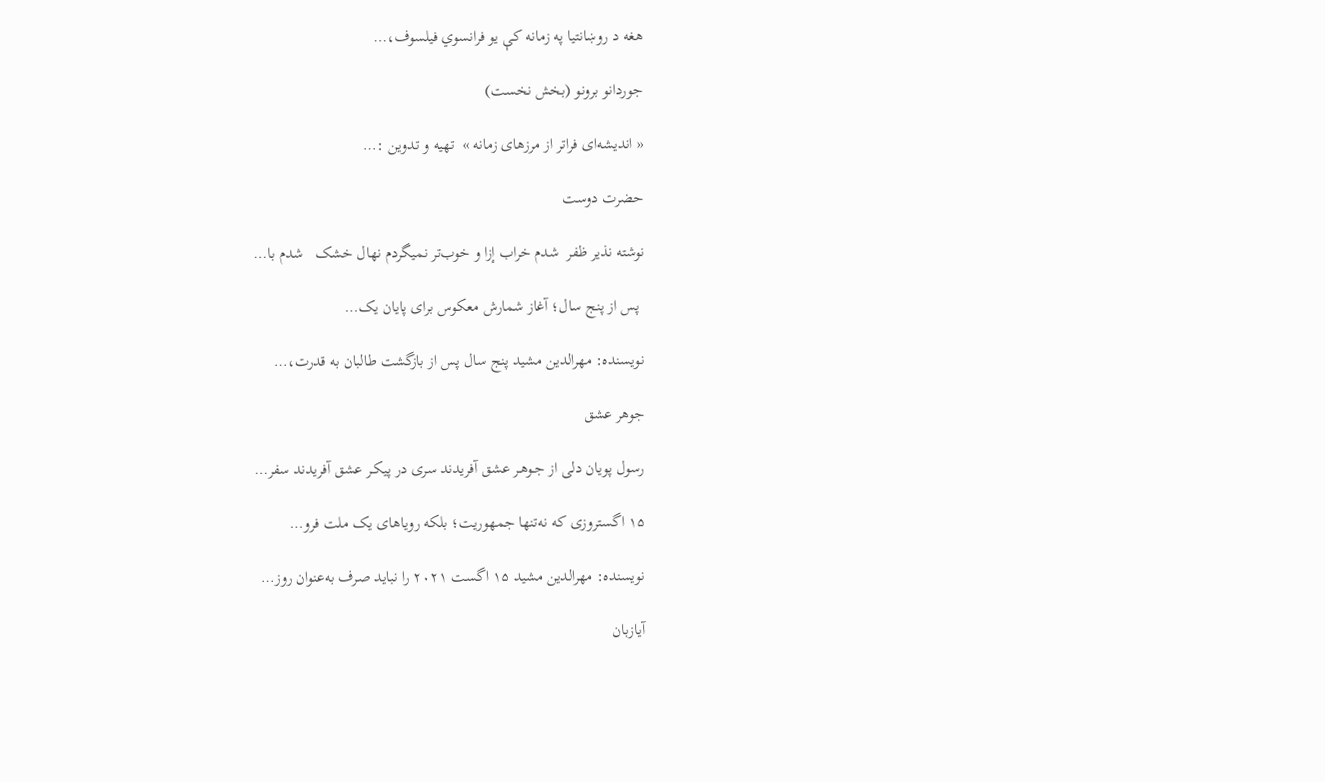هغه د روښانتیا په زمانه کې یو فرانسوي فیلسوف،…

جوردانو برونو (بخش نخست)

« اندیشه‌ای فراتر از مرزهای زمانه »  تهیه و تدوین :…

حضرت دوست

نوشته نذیر ظفر  شدم خراب إزا و خوب‌تر نمیگردم نهال خشک   شدم با…

 پس از پنج سال؛ آغاز شمارش معکوس برای پایان یک…

نویسنده: مهرالدین مشید پنج سال پس از بازگشت طالبان به قدرت،…

جوهر عشق

رسول پویان دلی از جـوهـر عشق آفریدند سری در پیکـر عشق آفریدند سفر…

۱۵ اگستروزی که نه‌تنها جمهوریت؛ بلکه رویاهای یک ملت فرو…

نویسنده: مهرالدین مشید ۱۵ اگست ۲۰۲۱ را نباید صرف به‌عنوان روز…

آیازبان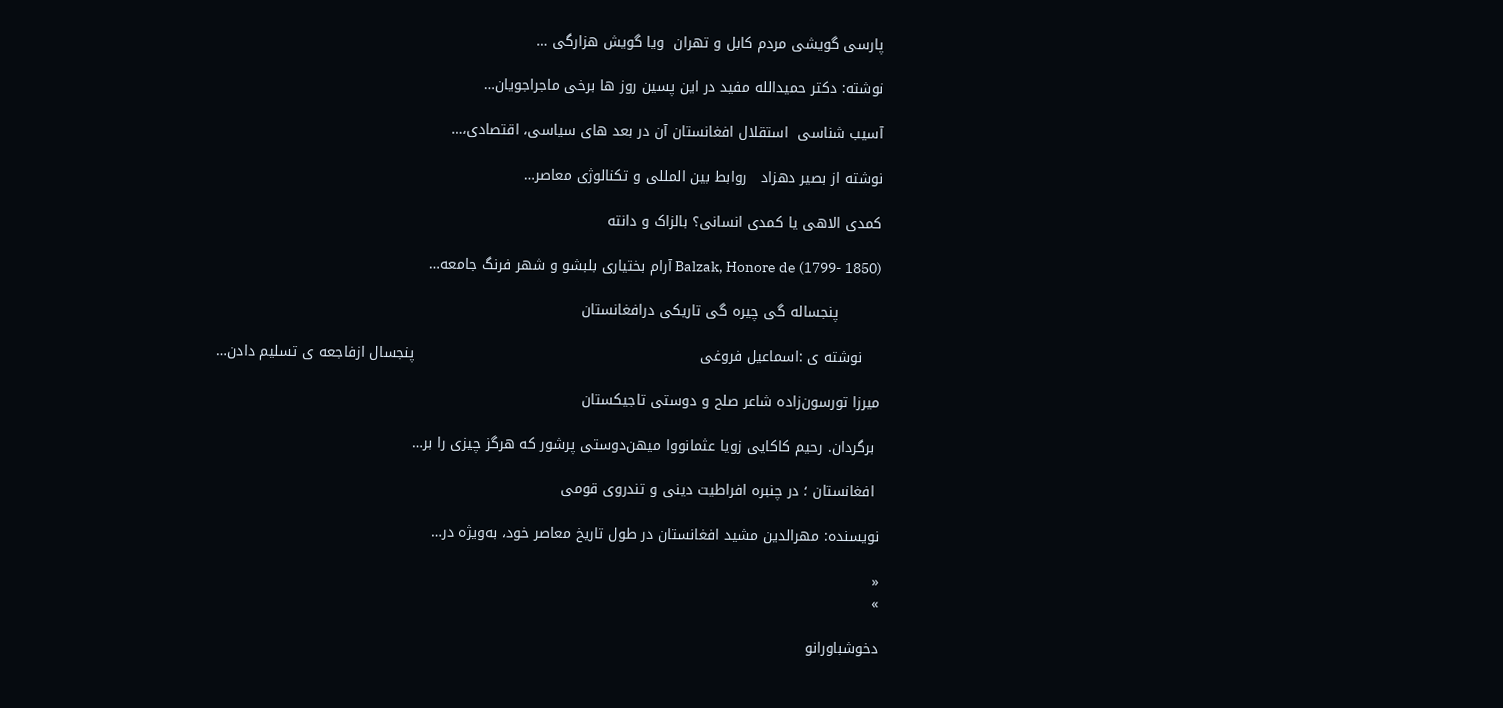پارسی گویشی مردم کابل و تهران  ویا گویش هزارگی …

نوشته: دکتر حمیدالله مفید در این پسین روز ها برخی ماجراجویان…

آسیب شناسی  استقلال افغانستان آن در بعد های سیاسی، اقتصادی،…

نوشته از بصیر دهزاد   روابط بین المللی و تکنالوژی معاصر…

کمدی الاهی یا کمدی انسانی؟ بالزاک و دانته

Balzak, Honore de (1799- 1850) آرام بختیاری بلبشو و شهر فرنگ جامعه…

         پنجساله گی چیره گی تاریکی درافغانستان

    نوشته ی :اسماعیل فروغی                                                            پنجسال ازفاجعه ی تسلیم دادن…

میرزا تورسون‌زاده شاعر صلح و دوستی تاجیکستان

 برگردان. رحیم کاکایی زویا عثمانووا میهن‌دوستی پرشور که هرگز چیزی را بر…

 افغانستان ؛ در چنبره افراطیت دینی و تندروی قومی

نویسنده: مهرالدین مشید افغانستان در طول تاریخ معاصر خود، به‌ویژه در…

«
»

دخوشباورانو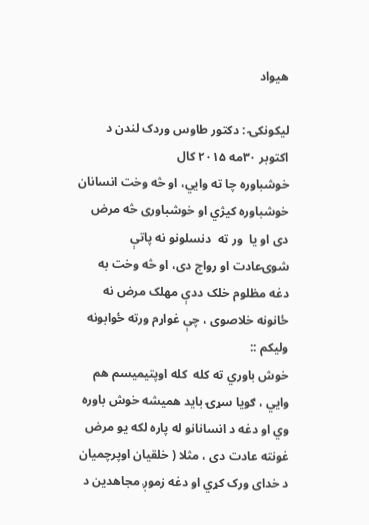هیواد

لیکونکۍ : دکتور طاوس وردک لندن د اکتوبر ۳۰مه ۲۰۱۵ کال
خوشباوره چا ته وايي، او څه وخت انسانان خوشباوره کیژي او خوشباوری څه مرض دی او یا  ور ته  دنسلونو نه پاتې شوۍعادت او رواج دی، او څه وخت به دغه مظلوم خلک ددې مهلک مرض نه ځانونه خلاصوی ، چې غواړم ورته ځوابونه ولیکم ::
خوش باوري ته کله  کله اوپتیمیسم هم وايي ، ګویا سړۍ باید همیشه خوش باوره وي او دغه د انسانانو له پاره لکه یو مرض غونته عادت دی ، مثلا ( خلقیان اوپرچمیان د خدای ورک کړي او دغه زموږ مجاهدین د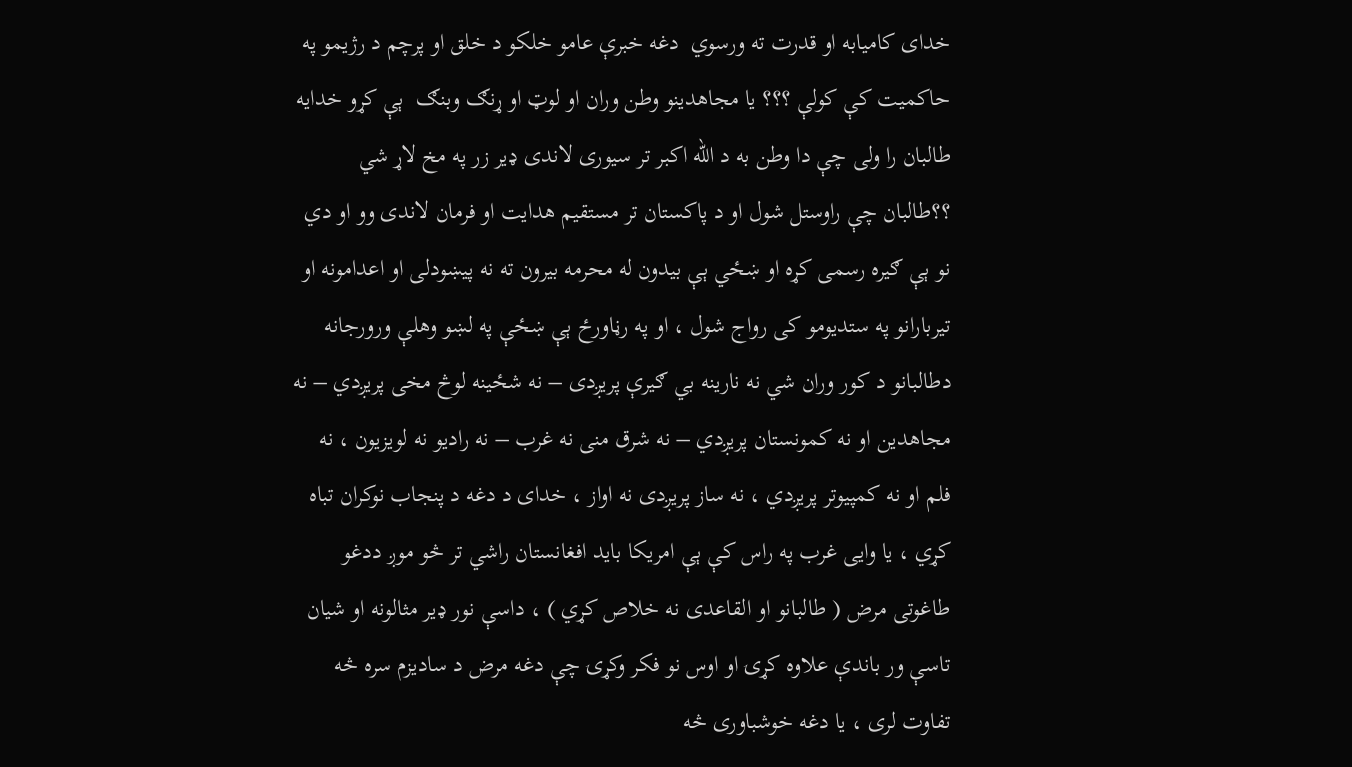خدای کامیابه او قدرت ته ورسوي  دغه خبرې عامو خلکو د خلق او پرچم د رژیمو په حاکمیت کې کولې ؟؟؟ یا مجاهدینو وطن وران او لوټ او ړنګ وبنګ  ېې کړو خدایه طالبان را ولی چې دا وطن به د الله اکبر تر سیوری لاندی ډیر زر په مخ لاړ شي ؟؟طالبان چې راوستل شول او د پاکستان تر مستقیم هدایت او فرمان لاندی وو او دي نو ېې ګیره رسمی کړه او ښځي ېې بیدون له محرمه بیرون ته نه پیښودلی او اعدامونه او تیربارانو په ستدیومو کی رواج شول ، او په رڼاورځ ېې ښځې په لښو وهلې ورورجانه دطالبانو د کور وران شي نه نارینه بي ګیرې پریږدی – نه شځینه لوڅ مخی پریږدي – نه مجاهدین او نه کمونستان پریږدي – نه شرق منی نه غرب – نه رادیو نه لویزیون ، نه فلم او نه کمپیوتر پریږدي ، نه ساز پریږدی نه اواز ، خدای د دغه د پنجاب نوکران تباه کړي ، یا وایی غرب په راس کې ېې امریکا باید افغانستان راشي تر څو موږ ددغو طاغوتی مرض ( طالبانو او القاعدی نه خلاص کړي ) ، داسې نور ډیر مثالونه او شیان تاسې ور باندې علاوه کړۍ او اوس نو فکر وکړۍ چې دغه مرض د سادیزم سره څه تفاوت لری ، یا دغه خوشباوری څه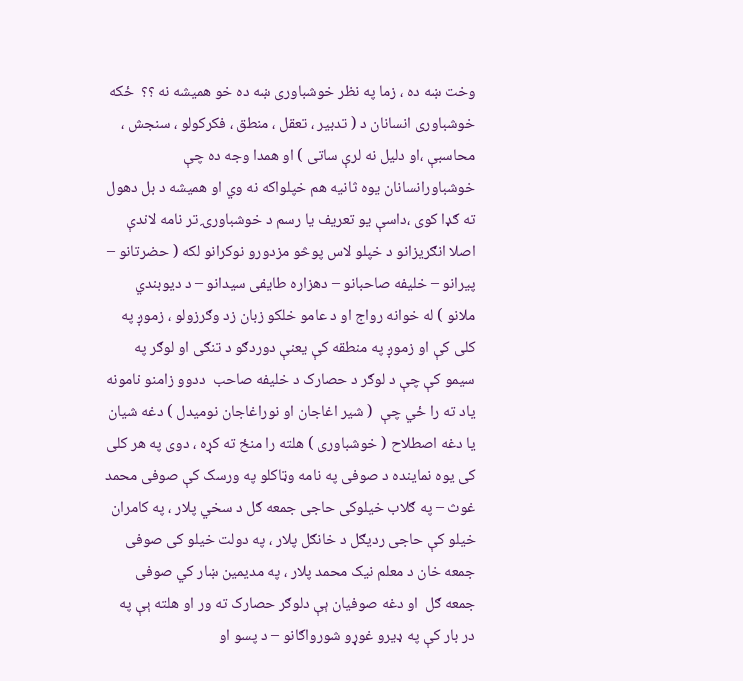وخت ښه ده ، زما په نظر خوشباوری ښه ده خو همیشه نه ؟؟  ځکه خوشباوری انسانان د ( تدبیر ، تعقل ، منطق ، فکرکولو ، سنجش ، محاسبې ،او دلیل نه لرې ساتی ) او همدا وجه ده چې خوشباورانسانان یوه ثانیه هم خپلواکه نه وي او همیشه د بل دهول ته ګډا کوی ،داسې یو تعریف یا رسم د خوشباورۍ تر نامه لاندې اصلا انګریزانو د خپلو لاس پوڅو مزدورو نوکرانو لکه ( حضرتانو – پیرانو – خلیفه صاحبانو – دهزاره طایفی سیدانو – د دیوبندي ملانو ) له خوانه رواج او د عامو خلکو زبان زد وګرزولو ، زموږ په کلی کې او زموږ په منطقه کې یعنې دوردګو د تنګی او لوګر په سیمو کې چې د لوګر د حصارک د خلیفه صاحب  ددوو زامنو نامونه یاد ته را ځي چې  ( شیر اغاجان او نوراغاجان نومیدل ) دغه شیان یا دغه اصطلاح ( خوشباوری ) هلته را منځ ته کړه ، دوی په هر کلی کی یوه نماینده د صوفی په نامه وټاکلو په ورسک کې صوفی محمد غوث – په ګلاب خیلوکی حاجی جمعه ګل د سخي پلار ، په کامران خیلو کې حاجی ردیګل د خانګل پلار ، په دولت خیلو کی صوفی جمعه خان د معلم نیک محمد پلار ، په مدیمین ښار کي صوفی جمعه ګل  او دغه صوفیان ېې دلوګر حصارک ته ور او هلته ېې په در بار کې په ډیرو غوړو شورواګانو – د پسو او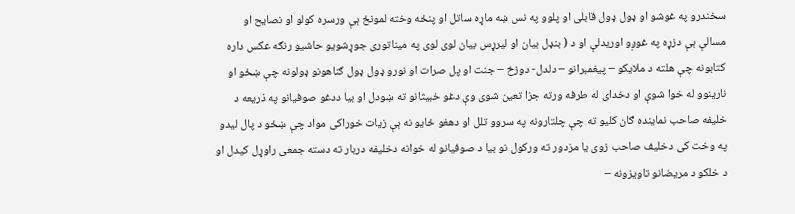سخندرو په غوشو او ډول ډول قابلی او پلوو په نس ښه ماړه ساتل او پنځه وخته لمونځ ېې ورسره کولو او نصایح او مسالې ېې دزړه په غوږو اوریدلې او د ( بنډل بیان او لیرړس بیان لوی لوی په میناتوری جوړشویو حاشیو رنګه عکس داره کتابونه چې هلته د ملایکو – پیغمبرانو – دلدل- دوزخ – جنت او پل صرات او نورو ډول ډول ګناهونو ډولونه چې ښځو او نارینوو له خوا شوې او دخدای له طرفه ورته جزا تعین شوی وې دغو خبیثانو ته ښودل او بیا ددغو صوفیانو په ذریعه د خلیفه صاحب نماینده ګان کلیو ته چې چلتارونه په سروو تلل او دهغو ځایو نه ېې زیات خوراکی مواد چې ښځو د پال لیدو په وخت کی دخلیف صاحب زوی یا مزدور ته ورکول نو بیا د صوفیانو له خوانه دخلیفه دربار ته دسته جمعی راوړل کیدل او د خلکو د مریضانو تاویزونه –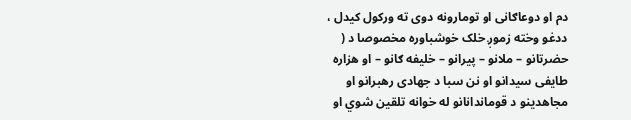دم او دوعاګانی او تومارونه دوی ته ورکول کیدل ، ددغو وخته زموږ خلک خوشباوره مخصوصا د ( حضرتانو – ملانو – پیرانو – خلیفه ګانو – او هزاره طایفی سیدانو او نن سبا د جهادی رهبرانو او مجاهدینو د قوماندانانو له خوانه تلقین شوي او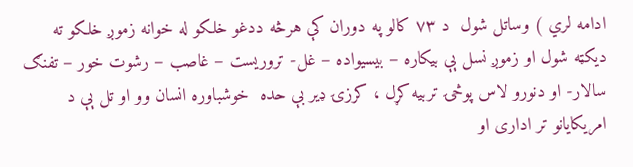ادامه لري ) وساتل شول  د ۷۳ کالو په دوران کې هرڅه ددغو خلکو له خوانه زموږ خلکو ته دیکټه شول او زموږ نسل ېې بیکاره – بیسیواده – غل- تروریست – غاصب – رشوت خور – تفنګ سالار- او دنورو لاس پوڅۍ تربیه کړل ، کرزۍ ډیر بې حده  خوشباوره انسان وو او تل ېې د امریکایانو تر اداری او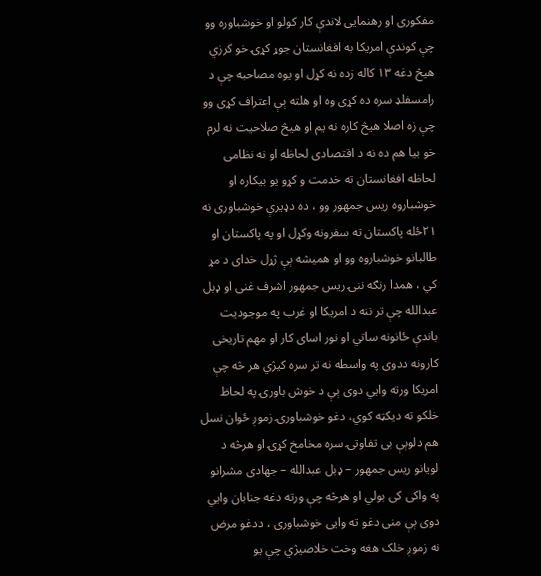مفکوری او رهنمایی لاندې کار کولو او خوشباوره وو چې کوندې امریکا به افغانستان جوړ کړۍ خو کرزي هیڅ دغه ۱۳ کاله زده نه کړل او یوه مصاحبه چې د رامسفلډ سره ده کړی وه او هلته ېې اعتراف کړی وو چې زه اصلا هیڅ کاره نه یم او هیڅ صلاحیت نه لرم خو بیا هم ده نه د اقتصادی لحاظه او نه نظامی لحاظه افغانستان ته خدمت و کړو یو بیکاره او خوشباروه ریس جمهور وو ، ده دډیرې خوشباوری نه ۲۱ځله پاکستان ته سفرونه وکړل او په پاکستان او طالبانو خوشباروه وو او همیشه ېې ژړل خدای د مړ کي ، همدا رنګه ننۍ ریس جمهور اشرف غنی او ډبل عبدالله چې تر ننه د امریکا او غرب په موجودیت باندې ځانونه ساتي او نور اسای کار او مهم تاریخی کارونه ددوی په واسطه نه تر سره کیژي هر څه چې امریکا ورته وايي دوی ېې د خوش باورۍ په لحاظ خلکو ته دیکټه کوي، دغو خوشباورۍ زموږ ځوان نسل هم دلوېې بی تفاوتۍ سره مخامخ کړۍ او هرڅه د لویانو ریس جمهور – ډبل عبدالله – جهادی مشرانو په واکی کی بولي او هرڅه چې ورته دغه جنابان وايي دوی ېې منی دغو ته وایی خوشباوری ، ددغو مرض نه زموږ خلک هغه وخت خلاصیژي چې یو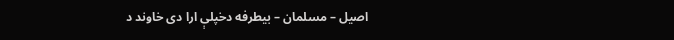اصیل – مسلمان – بیطرفه دخپلې ارا دی خاوند د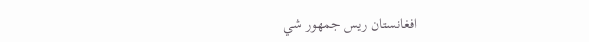افغانستان ریس جمهور شي